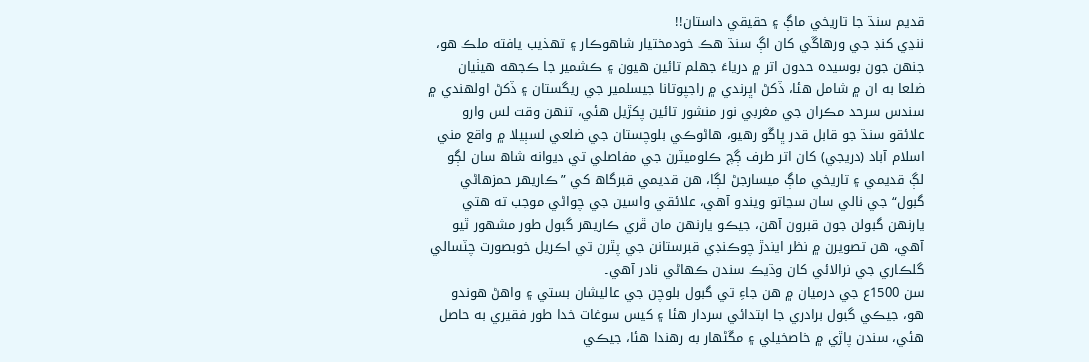قديم سنڌ جا تاريخي ماڳ ۽ حقيقي داستان!!
ننڍي کنڊ جي ورھاڱي کان اڳ سنڌ ھڪ خودمختيار شاھوڪار ۽ تھذيب يافته ملڪ ھو، جنھن جون بوسيده حدون اتر ۾ درياءَ جھلم تائين ھيون ۽ ڪشمير جا ڪجهه ھيٺيان ضلعا به ان ۾ شامل ھئا، ڏکڻ اڀرندي ۾ راجپوتانا جيسلمير جي ريگستان ۽ ڏکڻ اولهندي ۾ سندس سرحد مڪران جي مغربي نور منشور تائين پکڙيل ھئي، تنھن وقت لس وارو علائقو سنڌ جو قابل قدر ڀاڱو رھيو، ھاڻوڪي بلوچستان جي ضلعي لسٻيلا ۾ واقع مني اسلام آباد (دريجي) کان اتر طرف ڳچ ڪلوميٽرن جي مفاصلي تي ديوانه شاھ سان لڳو لڳ قديمي ۽ تاريخي ماڳ ميسارجڻ لڳا، ھن قديمي قبرگاھ کي ”ڪاريھر حمزھاڻي گبول“ جي نالي سان سڃاتو ويندو آھي، علائقي واسين جي چواڻي موجب ته هتي يارنھن گبولن جون قبرون آھن، جيڪو يارنهن مان ڦري ڪاريھر گبول طور مشھور ٿيو آھي، هن تصويرن ۾ نظر ايندڙ چوڪنڊي قبرستانن جي پٿرن تي اڪريل خوبصورت چٽسالي گلڪاري جي نرالائي کان وڌيڪ سندن ڪھاڻي نادر آھي۔
سن 1500ع جي درميان ۾ هن جاءِ تي گبول بلوچن جي عاليشان بستي ۽ واهڻ هوندو هو، جيڪي گبول برادري جا ابتدائي سردار هئا ۽ کيس سوغات خدا طور فقيري به حاصل هئي، سندن پاڙي ۾ خاصخيلي ۽ مڱڻھار به رهندا هئا، جيڪي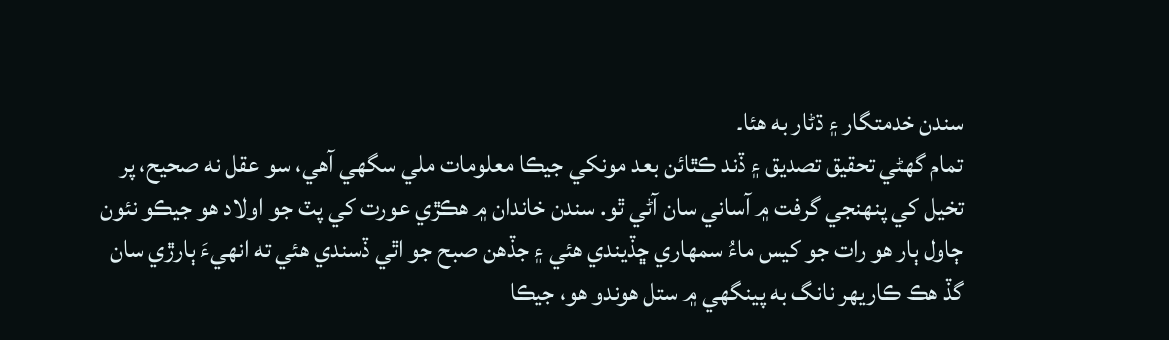سندن خدمتگار ۽ ڌڻار به هئا۔
تمام گهڻي تحقيق تصديق ۽ ڏند ڪٿائن بعد مونکي جيڪا معلومات ملي سگھي آھي، سو عقل نه صحيح، پر تخيل کي پنھنجي گرفت ۾ آساني سان آڻي ٿو. سندن خاندان ۾ هڪڙي عورت کي پٽ جو اولاد هو جيڪو نئون ڄاول ٻار هو رات جو کيس ماءُ سمھاري ڇڏيندي ھئي ۽ جڏهن صبح جو اٿي ڏسندي ھئي ته انھيءَ ٻارڙي سان گڏ ھڪ ڪاريھر نانگ به پينگھي ۾ ستل هوندو ھو، جيڪا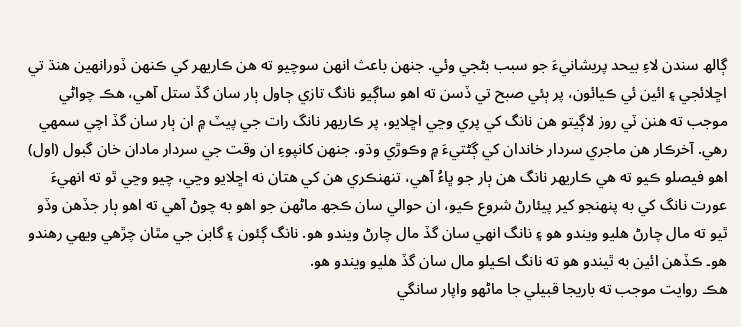ڳالھ سندن لاءِ بيحد پريشانيءَ جو سبب بڻجي وئي. جنهن باعث انهن سوچيو ته هن ڪاريھر کي ڪنهن ڏورانهين هنڌ تي اڇلائجي ۽ ائين ئي ڪيائون، پر ٻئي صبح تي ڏسن ته اهو ساڳيو نانگ تازي ڄاول ٻار سان گڏ ستل آھي، ھڪ چواڻي موجب ته هنن ٽي روز لاڳيتو هن نانگ کي پري وڃي اڇلايو، پر ڪاريھر نانگ رات جي پيٽ ۾ ان ٻار سان گڏ اچي سمھي رھي. آخرڪار هن ماجري سردار خاندان کي ڳڻتيءَ ۾ وڪوڙي وڌو. جنھن کانپوءِ ان وقت جي سردار مادان خان گبول (اول) اهو فيصلو ڪيو ته ھي ڪاريھر نانگ ھن ٻار جو ڀاءُ آھي، تنهنڪري هن کي هتان نه اڇلايو وڃي، چيو وڃي ٿو ته انهيءَ عورت نانگ کي به پنھنجو کير پيئارڻ شروع ڪيو، ان حوالي سان ڪجھ ماڻھن جو اهو به چوڻ آھي ته اھو ٻار جڏھن وڏو ٿيو ته مال چارڻ ھليو ويندو ھو ۽ نانگ انھي سان گڏ مال چارڻ ويندو ھو. نانگ ڳئون ۽ گابن جي مٿان چڙھي ويھي رهندو هو۔ ڪڏھن ائين به ٿيندو ھو ته نانگ اڪيلو مال سان گڏ هليو ويندو ھو.
ھڪ روايت موجب ته باريجا قبيلي جا ماڻھو واپار سانگي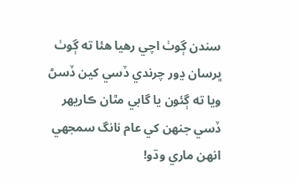سندن ڳوٺ اچي رھيا هئا ته ڳوٺ ڀرسان ڍور چرندي ڏسي کين ڏسڻ ويا ته ڳئون يا گابي مٿان ڪاريھر ڏسي جنھن کي عام نانگ سمجھي انهن ماري وڌو!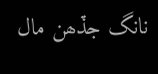نانگ جڏھن مال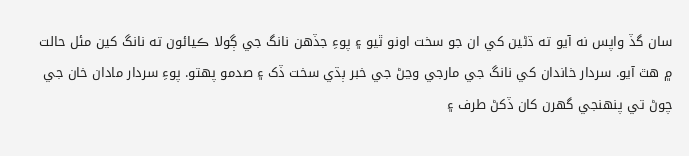سان گڏ واپس نه آيو ته ڌڻين کي ان جو سخت اونو ٿيو ۽ پوءِ جڏھن نانگ جي ڳولا ڪيائون ته نانگ کين مئل حالت ۾ ھٿ آيو. سردار خاندان کي نانگ جي مارجي وڃڻ جي خبر ٻڌي سخت ڏک ۽ صدمو پھتو. پوءِ سردار مادان خان جي چوڻ تي پنھنجي گھرن کان ڏکڻ طرف ۽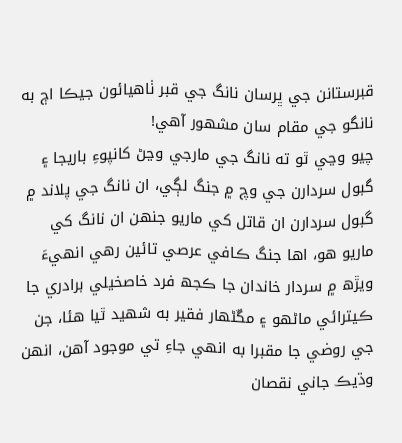قبرستانن جي ڀرسان نانگ جي قبر ٺاھيائون جيڪا اڄ به نانگو جي مقام سان مشھور آھي!
چيو وڃي ٿو ته نانگ جي مارجي وڃڻ کانپوءِ باريجا ۽ گبول سردارن جي وچ ۾ جنگ لڳي، ان نانگ جي پلاند ۾ گبول سردارن ان قاتل کي ماريو جنھن ان نانگ کي ماريو ھو، اها جنگ ڪافي عرصي تائين رهي انھيءَ ويڙھ ۾ سردار خاندان جا ڪجھ فرد خاصخيلي برادري جا ڪيترائي ماڻھو ۽ مڱڻھار فقير به شھيد ٿيا ھئا، جن جي روضي جا مقبرا به انھي جاءِ تي موجود آھن، انھن وڌيڪ جاني نقصان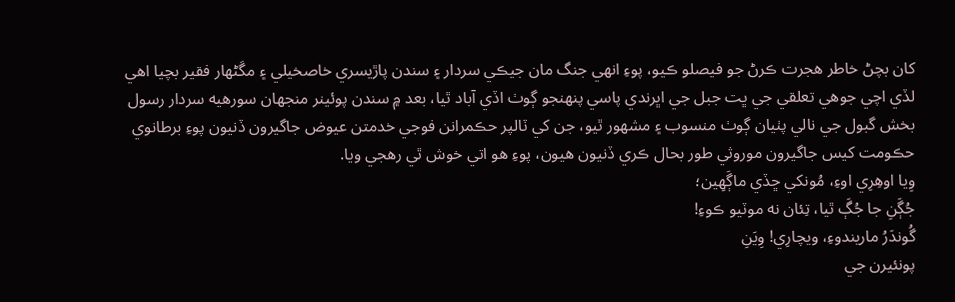کان بچڻ خاطر ھجرت ڪرڻ جو فيصلو ڪيو، پوءِ انھي جنگ مان جيڪي سردار ۽ سندن پاڙيسري خاصخيلي ۽ مڱڻھار فقير بچيا اھي لڏي اچي جوھي تعلقي جي ڀت جبل جي اڀرندي پاسي پنھنجو ڳوٺ اڏي آباد ٿيا، بعد ۾ سندن پوئينر منجھان سورھيه سردار رسول بخش گبول جي نالي پٺيان ڳوٺ منسوب ۽ مشھور ٿيو، جن کي ٽالپر حڪمرانن فوجي خدمتن عيوض جاگيرون ڏنيون پوءِ برطانوي حڪومت کيس جاگيرون موروثي طور بحال ڪري ڏنيون هيون، پوءِ ھو اتي خوش ٿي رھجي ويا.
وِيا اوهِرِي اوءِ، مُونکي ڇڏي ماڳَهِين؛
جُڳَنِ جا جُڳَ ٿيا، تِئان نه موٽيو ڪوءِ!
گُوندَرُ ماريندوءِ، ويچارِي! وِيَنِ
پونئيرن جي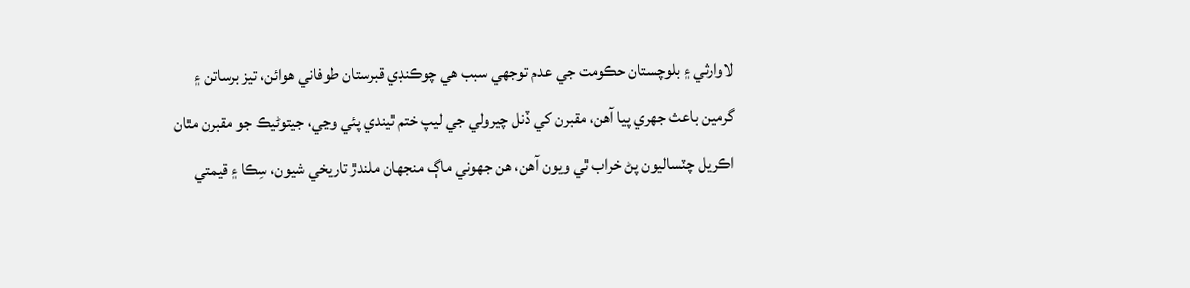لاوارثي ۽ بلوچستان حڪومت جي عدم توجھي سبب ھي چوڪنڊي قبرستان طوفاني ھوائن، تيز برساتن ۽ گرمين باعث جھري پيا آھن، مقبرن کي ڏنل چيرولي جي ليپ ختم ٿيندي پئي وڃي، جيتوڻيڪ جو مقبرن مٿان اڪريل چٽساليون پڻ خراب ٿي ويون آھن، ھن جھوني ماڳ منجھان ملندڙ تاريخي شيون، سِڪا ۽ قيمتي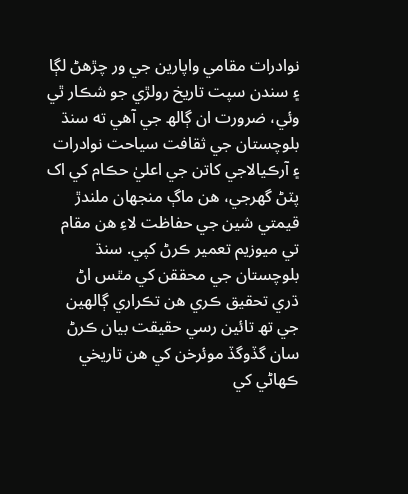نوادرات مقامي واپارين جي ور چڙھڻ لڳا ۽ سندن سپت تاريخ رولڙي جو شڪار ٿي وئي، ضرورت ان ڳالھ جي آھي ته سنڌ بلوچستان جي ثقافت سياحت نوادرات ۽ آرڪيالاجي کاتن جي اعليٰ حڪام کي اک پٽڻ گھرجي، ھن ماڳ منجھان ملندڙ قيمتي شين جي حفاظت لاءِ ھن مقام تي ميوزيم تعمير ڪرڻ کپي. سنڌ بلوچستان جي محققن کي مٿس اڻ ڌري تحقيق ڪري ھن تڪراري ڳالھين جي تھ تائين رسي حقيقت بيان ڪرڻ سان گڏوگڏ موئرخن کي ھن تاريخي ڪھاڻي کي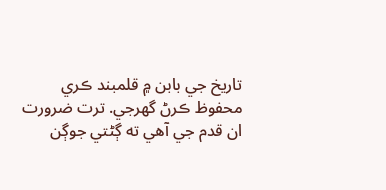تاريخ جي بابن ۾ قلمبند ڪري محفوظ ڪرڻ گھرجي. ترت ضرورت ان قدم جي آھي ته ڳڻتي جوڳن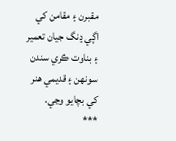مقبرن ۽ مقامن کي اڳي ڍنگ جيان تعمير ۽ بناوت ڪري سندن سونھن ۽ قديمي ھنر کي بچايو وڃي.
***